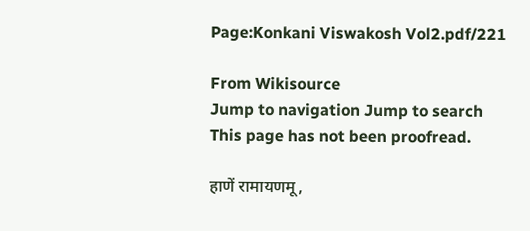Page:Konkani Viswakosh Vol2.pdf/221

From Wikisource
Jump to navigation Jump to search
This page has not been proofread.

हाणें रामायणमू,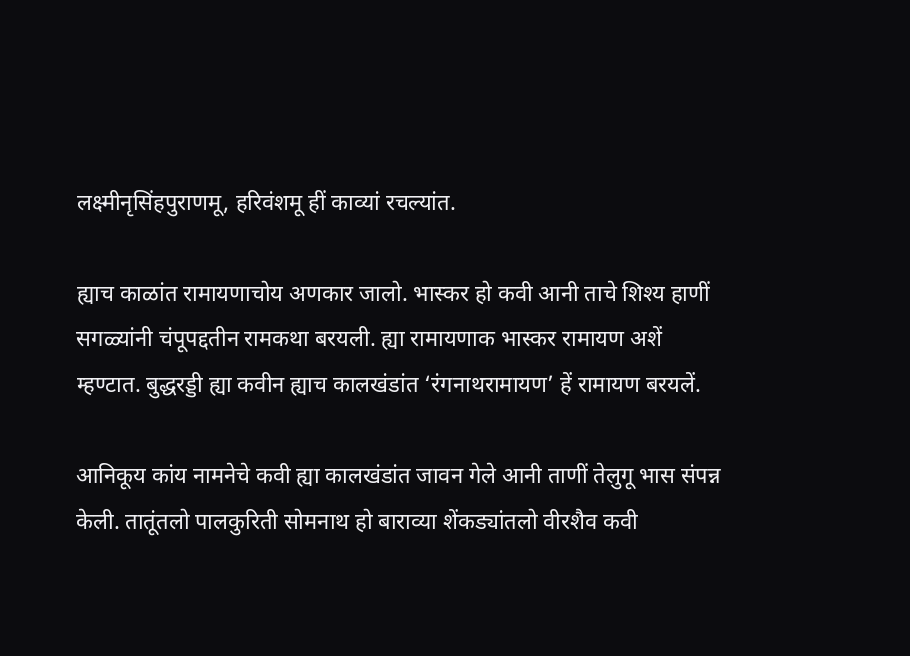लक्ष्मीनृसिंहपुराणमू, हरिवंशमू हीं काव्यां रचल्यांत.

ह्याच काळांत रामायणाचोय अणकार जालो. भास्कर हो कवी आनी ताचे शिश्य हाणीं सगळ्यांनी चंपूपद्दतीन रामकथा बरयली. ह्या रामायणाक भास्कर रामायण अशें म्हण्टात. बुद्धरड्डी ह्या कवीन ह्याच कालखंडांत ‘रंगनाथरामायण’ हें रामायण बरयलें.

आनिकूय कांय नामनेचे कवी ह्या कालखंडांत जावन गेले आनी ताणीं तेलुगू भास संपन्न केली. तातूंतलो पालकुरिती सोमनाथ हो बाराव्या शेंकड्यांतलो वीरशैव कवी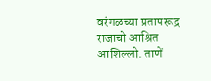वरंगळच्या प्रतापरूद्र राजाचो आश्रित आशिल्लो. ताणें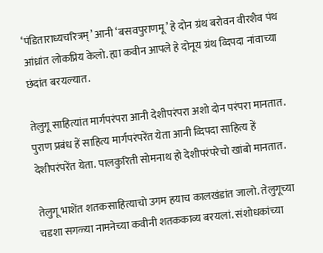‘पंडिताराध्यचरित्रम्‌’ आनी ‘बसवपुराणमू’ हे दोन ग्रंथ बरोवन वीरशैव पंथ आंध्रांत लोकप्रिय केलो. ह्या कवीन आपले हे दोनूय ग्रंथ व्दिपदा नांवाच्या छंदांत बरयल्यात.

तेलुगू साहित्यांत मार्गपरंपरा आनी देशीपरंपरा अशो दोन परंपरा मानतात. पुराण प्रबंध हें साहित्य मार्गपरंपरेंत येता आनी व्दिपदा साहित्य हें देशीपरंपरेंत येता. पालकुरिती सोमनाथ हो देशीपरंपरेचो खांबो मानतात.

तेलुगू भाशेंत शतकसाहित्याचो उगम हयाच कालखंडांत जालो. तेलुगूच्या चडशा सगळ्या नामनेच्या कवीनी शतककाव्य बरयलां. संशोधकांच्या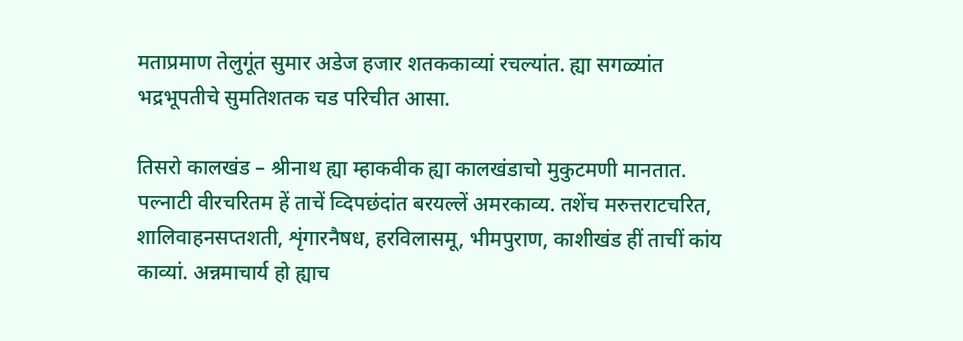मताप्रमाण तेलुगूंत सुमार अडेज हजार शतककाव्यां रचल्यांत. ह्या सगळ्यांत भद्रभूपतीचे सुमतिशतक चड परिचीत आसा.

तिसरो कालखंड – श्रीनाथ ह्या म्हाकवीक ह्या कालखंडाचो मुकुटमणी मानतात. पल्नाटी वीरचरितम हें ताचें व्दिपछंदांत बरयल्लें अमरकाव्य. तशेंच मरुत्तराटचरित, शालिवाहनसप्तशती, शृंगारनैषध, हरविलासमू, भीमपुराण, काशीखंड हीं ताचीं कांय काव्यां. अन्नमाचार्य हो ह्याच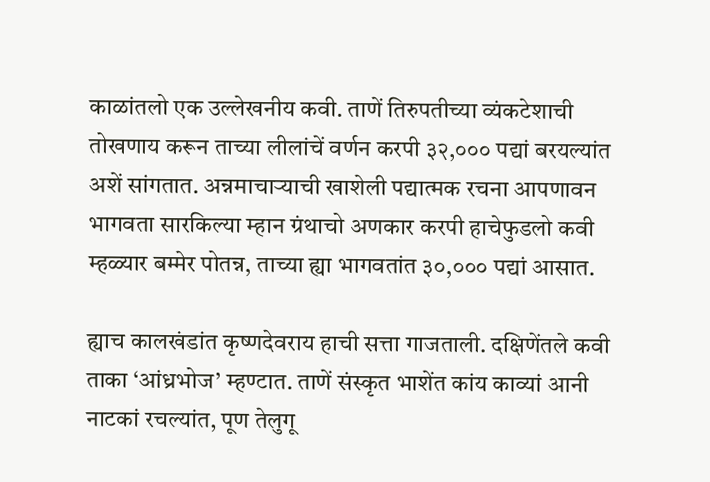काळांतलो एक उल्लेखनीय कवी. ताणें तिरुपतीच्या व्यंकटेशाची तोखणाय करून ताच्या लीलांचें वर्णन करपी ३२,००० पद्यां बरयल्यांत अशें सांगतात. अन्नमाचार्‍याची खाशेली पद्यात्मक रचना आपणावन भागवता सारकिल्या म्हान ग्रंथाचो अणकार करपी हाचेफुडलो कवी म्हळ्यार बम्मेर पोतन्न, ताच्या ह्या भागवतांत ३०,००० पद्यां आसात.

ह्याच कालखंडांत कृष्णदेवराय हाची सत्ता गाजताली. दक्षिणेंतले कवी ताका ‘आंध्रभोज’ म्हण्टात. ताणें संस्कृत भाशेंत कांय काव्यां आनी नाटकां रचल्यांत, पूण तेलुगू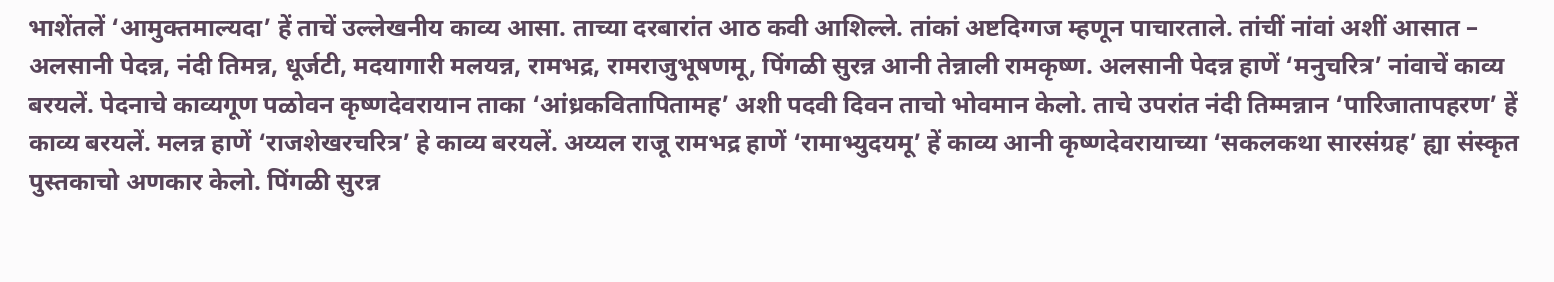भाशेंतलें ‘आमुक्तमाल्यदा’ हें ताचें उल्लेखनीय काव्य आसा. ताच्या दरबारांत आठ कवी आशिल्ले. तांकां अष्टदिग्गज म्हणून पाचारताले. तांचीं नांवां अशीं आसात – अलसानी पेदन्न, नंदी तिमन्न, धूर्जटी, मदयागारी मलयन्न, रामभद्र, रामराजुभूषणमू, पिंगळी सुरन्न आनी तेन्नाली रामकृष्ण. अलसानी पेदन्न हाणें ‘मनुचरित्र’ नांवाचें काव्य बरयलें. पेदनाचे काव्यगूण पळोवन कृष्णदेवरायान ताका ‘आंध्रकवितापितामह’ अशी पदवी दिवन ताचो भोवमान केलो. ताचे उपरांत नंदी तिम्मन्नान ‘पारिजातापहरण’ हें काव्य बरयलें. मलन्न हाणें ‘राजशेखरचरित्र’ हे काव्य बरयलें. अय्यल राजू रामभद्र हाणें ‘रामाभ्युदयमू’ हें काव्य आनी कृष्णदेवरायाच्या ‘सकलकथा सारसंग्रह’ ह्या संस्कृत पुस्तकाचो अणकार केलो. पिंगळी सुरन्न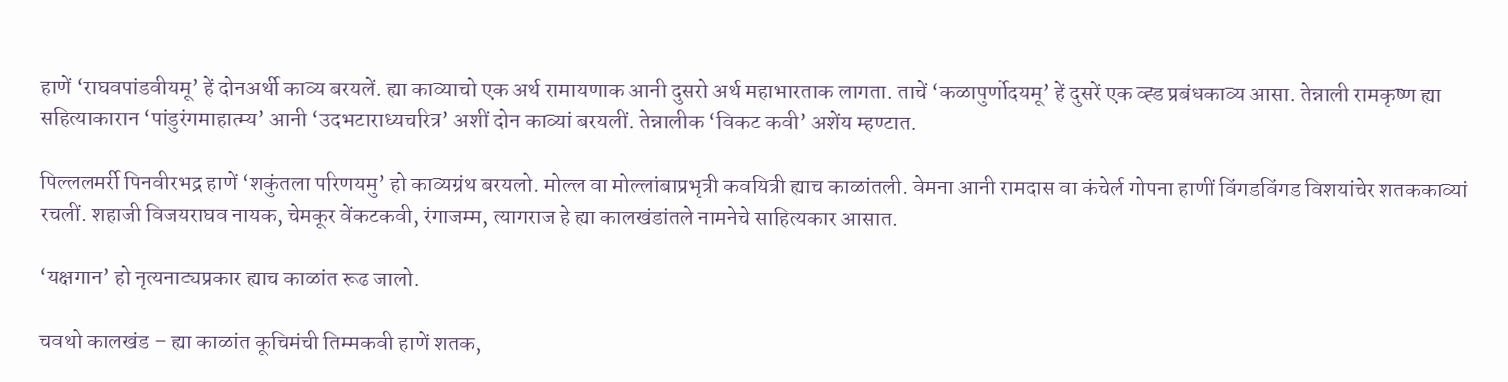हाणें ‘राघवपांडवीयमू’ हें दोनअर्थी काव्य बरयलें. ह्या काव्याचो एक अर्थ रामायणाक आनी दुसरो अर्थ महाभारताक लागता. ताचें ‘कळापुर्णोदयमू’ हें दुसरें एक व्ह्ड प्रबंधकाव्य आसा. तेन्नाली रामकृष्ण ह्या सहित्याकारान ‘पांडुरंगमाहात्म्य’ आनी ‘उदभटाराध्यचरित्र’ अशीं दोन काव्यां बरयलीं. तेन्नालीक ‘विकट कवी’ अशेंय म्हण्टात.

पिल्ललमर्री पिनवीरभद्र हाणें ‘शकुंतला परिणयमु’ हो काव्यग्रंथ बरयलो. मोल्ल वा मोल्लांबाप्रभृत्री कवयित्री ह्याच काळांतली. वेमना आनी रामदास वा कंचेर्ल गोपना हाणीं विंगडविंगड विशयांचेर शतककाव्यां रचलीं. शहाजी विजयराघव नायक, चेमकूर वेंकटकवी, रंगाजम्म, त्यागराज हे ह्या कालखंडांतले नामनेचे साहित्यकार आसात.

‘यक्षगान’ हो नृत्यनाट्यप्रकार ह्याच काळांत रूढ जालो.

चवथो कालखंड – ह्या काळांत कूचिमंची तिम्मकवी हाणें शतक,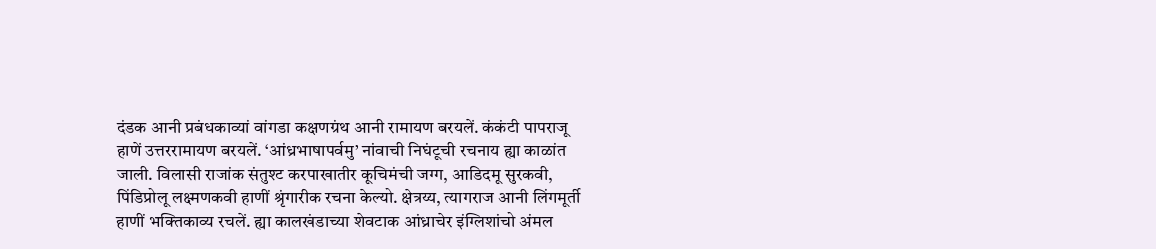दंडक आनी प्रबंधकाव्यां वांगडा कक्षणग्रंथ आनी रामायण बरयलें. कंकंटी पापराजू हाणें उत्तररामायण बरयलें. ‘आंध्रभाषापर्वमु’ नांवाची निघंटूची रचनाय ह्या काळांत जाली. विलासी राजांक संतुश्ट करपाखातीर कूचिमंची जग्ग, आडिदमू सुरकवी, पिंडिप्रोलू लक्ष्मणकवी हाणीं श्रृंगारीक रचना केल्यो. क्षेत्रय्य, त्यागराज आनी लिंगमूर्ती हाणीं भक्तिकाव्य रचलें. ह्या कालखंडाच्या शेवटाक आंध्राचेर इंग्लिशांचो अंमल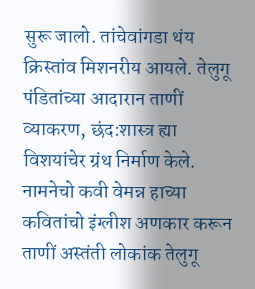सुरू जालो. तांचेवांगडा थंय क्रिस्तांव मिशनरीय आयले. तेलुगू पंडितांच्या आदारान ताणीं व्याकरण, छंद:शास्त्र ह्या विशयांचेर ग्रंथ निर्माण केले. नामनेचो कवी वेमन्न हाच्या कवितांचो इंग्लीश अणकार करून ताणीं अस्तंती लोकांक तेलुगू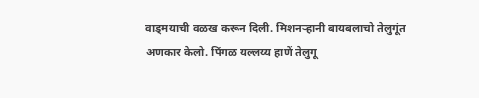वाड्‌मयाची वळख करून दिली. मिशनर्‍हानी बायबलाचो तेलुगूंत अणकार केलो. पिंगळ यल्लय्य हाणें तेलुगू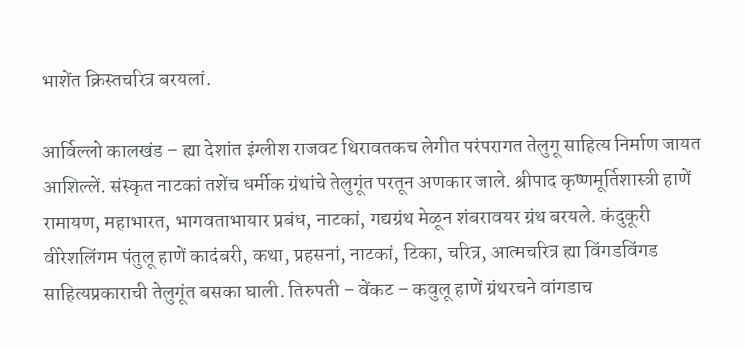भाशेंत क्रिस्तचरित्र बरयलां.

आर्विल्लो कालखंड – ह्या देशांत इंग्लीश राजवट थिरावतकच लेगीत परंपरागत तेलुगू साहित्य निर्माण जायत आशिल्लें. संस्कृत नाटकां तशेंच धर्मीक ग्रंथांचे तेलुगूंत परतून अणकार जाले. श्रीपाद कृष्णमूर्तिशास्त्री हाणें रामायण, महाभारत, भागवताभायार प्रबंध, नाटकां, गद्यग्रंथ मेळून शंबरावयर ग्रंथ बरयले. कंदुकूरी वीरेशलिंगम पंतुलू हाणें कादंबरी, कथा, प्रहसनां, नाटकां, टिका, चरित्र, आत्मचरित्र ह्या विंगडविंगड साहित्यप्रकाराची तेलुगूंत बसका घाली. तिरुपती – वेंकट – कवुलू हाणें ग्रंथरचने वांगडाच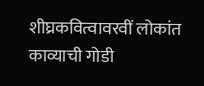शीघ्रकवित्वावरवीं लोकांत काव्याची गोडी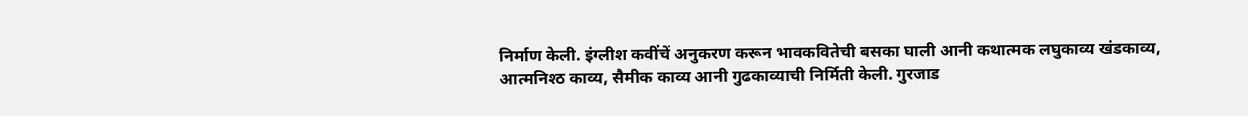निर्माण केली. इंग्लीश कवींचें अनुकरण करून भावकवितेची बसका घाली आनी कथात्मक लघुकाव्य खंडकाव्य, आत्मनिश्ठ काव्य, सैमीक काव्य आनी गुढकाव्याची निर्मिती केली. गुरजाड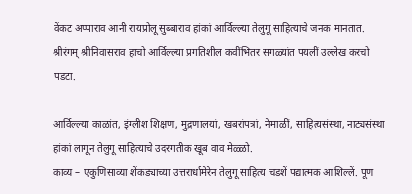वेंकट अप्पाराव आनी रायप्रोलू सुब्बाराव हांकां आर्विल्ल्या तेलुगू साहित्याचे जनक मानतात. श्रीरंगम्‌ श्रीनिवासराव हाचो आर्विल्ल्या प्रगतिशील कवींभितर सगळ्यांत पयलीं उल्लेख करचो पडटा.

आर्विल्ल्या काळांत, इंग्लीश शिक्षण, मुद्रणालयां, खबरांपत्रां, नेमाळीं, साहित्यसंस्था, नाट्यसंस्था हांकां लागून तेलुगू साहित्याचे उदरगतीक खूब वाव मेळ्ळो.
काव्य – एकुणिसाव्या शेंकड्याच्या उत्तरार्धामेरेन तेलुगू साहित्य चडशें पद्यात्मक आशिल्लें. पूण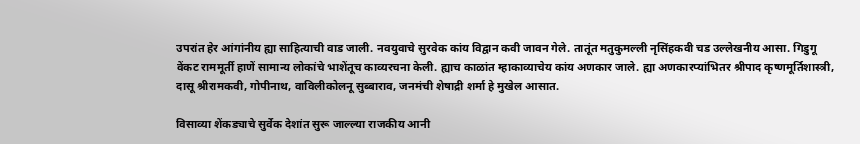उपरांत हेर आंगांनीय ह्या साहित्याची वाड जाली. नवयुवाचे सुरवेक कांय विद्वान कवी जावन गेले. तातूंत मतुकुमल्ली नृसिंहकवी चड उल्लेखनीय आसा. गिडुगू वेंकट राममूर्ती हाणें सामान्य लोकांचे भाशेंतूच काव्यरचना केली. ह्याच काळांत म्हाकाव्याचेय कांय अणकार जाले. ह्या अणकारप्यांभितर श्रीपाद कृष्णमूर्तिशास्त्री, दासू श्रीरामकवी, गोपीनाथ, वाविलीकोलनू सुब्बाराव, जनमंची शेषाद्री शर्मा हे मुखेल आसात.

विसाव्या शेंकड्याचे सुर्वेक देशांत सुरू जाल्ल्या राजकीय आनी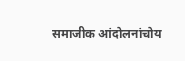समाजीक आंदोलनांचोय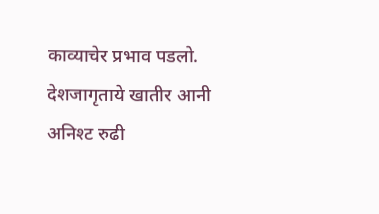काव्याचेर प्रभाव पडलो. देशजागृताये खातीर आनी अनिश्ट रुढी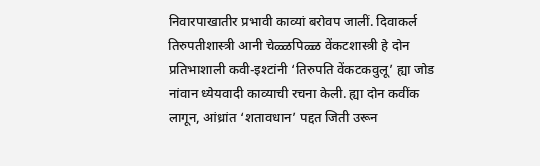निवारपाखातीर प्रभावी काव्यां बरोवप जालीं. दिवाकर्ल तिरुपतीशास्त्री आनी चेळ्ळपिळ्ळ वेंकटशास्त्री हे दोन प्रतिभाशाली कवी-इश्टांनी ‘तिरुपति वेंकटकवुलू’ ह्या जोड नांवान ध्येयवादी काव्याची रचना केली. ह्या दोन कवींक लागून, आंध्रांत ‘शतावधान’ पद्दत जिती उरून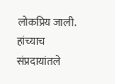लोकप्रिय जाली. हांच्याच संप्रदायांतले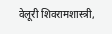वेलूरी शिवरामशास्त्री,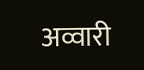अव्वारी